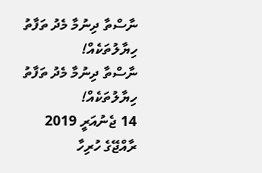ނާސްތާ ދިނުމާ މެދު ތަފާތު ހިޔާލުތަކެއް!
ނާސްތާ ދިނުމާ މެދު ތަފާތު ހިޔާލުތަކެއް!
14 ޖެނުއަރީ 2019
ރާއްޖޭގެ ހުރިހާ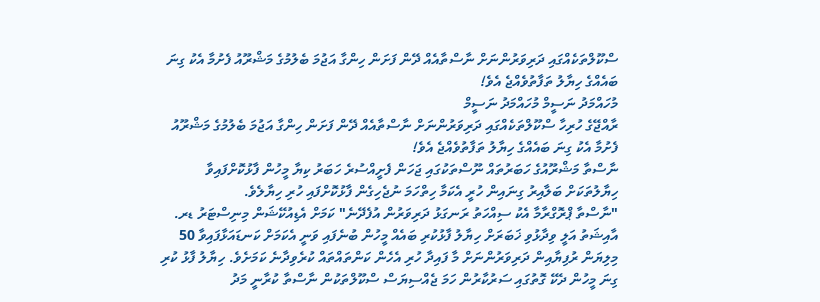ސްކޫލްތަކެއްގައި ދަރިވަރުންނަށް ނާސްތާއެއް ދޭން ފަށަން ހިންގާ އަޖުމަ ބެލުމުގެ މަޝްރޫއު ފެށުމާ އެކު ގިނަ ބައެއްގެ ހިޔާލު ތަފާތުވެއްޖެ އެވެ!
މުހައްމަދު ނަސީމް މުހައްމަދު ނަސީމް
ރާއްޖޭގެ ހުރިހާ ސްކޫލްތަކެއްގައި ދަރިވަރުންނަށް ނާސްތާއެއް ދޭން ފަށަން ހިންގާ އަޖުމަ ބެލުމުގެ މަޝްރޫއު ފެށުމާ އެކު ގިނަ ބައެއްގެ ހިޔާލު ތަފާތުވެއްޖެ އެވެ!
ނާސްތާ މަޝްރޫއުގެ ހަބަރުތައް ނޫސްތަކުގައި ޖަހަން ފެށީއްސުރެ ހަބަރު ކިޔާ މީހުން ފާޅުކޮށްފައިވާ ހިޔާލުތަކަށް ބަލާއިރު ގިނައިން ހުރީ އެކަމާ ހިތްހަމަ ނުޖެހިގެން ފާޅުކޮށްފައި ހުރި ހިޔާލެވެ.
"ނާސްތާ ޕްރޮގްރާމާ އެކު ސިއްހަތު ރަނގަޅު ދަރިވަރުން އުފެދޭނެ" ކަމަށް އެޑިއުކޭޝަން މިނިސްޓަރު ޑރ. އާއިޝަތު އަލީ ވިދާޅުވި ޚަބަރަށް ހިޔާލު ފާޅުކުރި ބައެއް މީހުން ބުނެފައި ވަނީ އެކަމަށް ކަނޑައަޅާފައިވާ 50 މިލިޔަން ރުފިޔާއިން ދަރިވަރުންނަށް މާ ފައިދާ ހުރި އެހެން ކަންތައްތައް ކުރެވިދާނެ ކަމަށެވެ. ހިޔާލު ފާޅު ކުރި ގިނަ މީހުން ދެކޭ ގޮތުގައި ސަރުކާރުން ހަމަ ޖެއްސިޔަސް ސްކޫލްތަކުން ނާސްތާ ކުރާނީ މަދު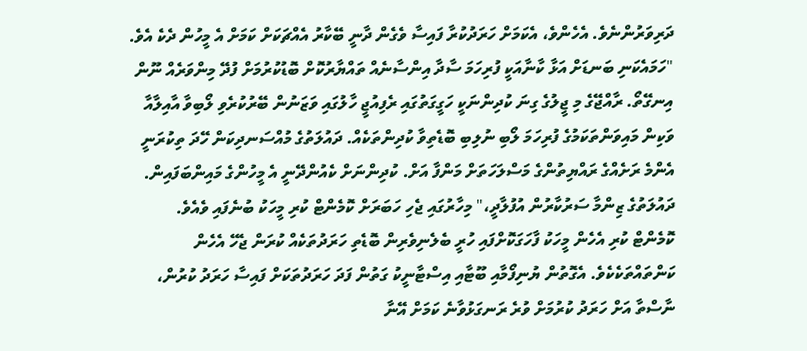ދަރިވަރުންނެވެ. އެހެންވެ، އެކަމަށް ހަރަދުކުރާ ފައިސާ ވެގެން ދާނީ ބޭކާރު އެއްޗަކަށް ކަމަށް އެ މީހުން ދެކެ އެވެ.
"ހަމައެކަނި ބަނޑަށް އަޅާ ކާނާއަކީ ފުރިހަމަ ސާދާ އިންސާނެއް ތައްޔާރުކޮށް ބޮޑުކުރުމަށް ފުދޭ މިންވަރެއް ނޫން އިނގޭތޯ. ރާއްޖޭގެ މި ޖީލުގެ ގިނަ ކުދިންނަކީ ހަގީގަތުގައި ރެފިއުޖީ ހާލުގައި ވަޒަނުން ބޭރުކުރެވި ލޯބިވާ އާއިލާއާ ވަކިން މައިވަންތަކަމުގެ ފުރިހަމަ ލޯބި ނުލިބި ބޮޑެތިވާ ކުދިންތަކެއް. ދައުލަތުގެ މުއްސަނދިކަން ހޭދަ ތިކުރަނީ އެންމެ ރަށެއްގެ ރައްޔިތުންގެ މަސްލަހަތަށް މަންފާ އަށް. ކުދިންނަށް ކެއުންދޭނީ އެ މީހުންގެ މައިންބަފައިން. ދައުލަތުގެ ޒިންމާ ސަރުކާރުން އުފުލާދީ،" މިހާރުގައި ޖެހި ހަބަރަށް ކޮމެންޓް ކުރި މީހަކު ބުނެފައި ވެއެވެ.
ކޮމެންޓް ކުރި އެހެން މީހަކު ފާހަގަކޮށްފައި ހުރީ ބެލެނިވެރިން ބޮޑެތި ހަރަދުތަކެއް ކުރަން ޖެހޭ އެހެން ކަންތައްތަކެކެވެ. އެގޮތުން ޔުނިފޯމާއި ބޫޓާއި އިސްޓާނީކު ގަތުން ފަދަ ހަރަދުތަކަށް ފައިސާ ހަރަދު ކުރުން، ނާސްތާ އަށް ހަރަދު ކުރުމަށް ވުރެ ރަނގަޅުވާނެ ކަމަށް އޭނާ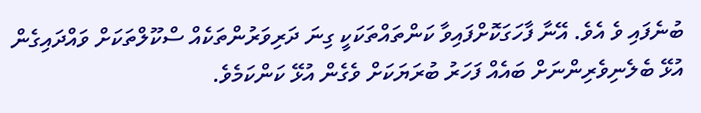ބުނެފައި ވެ އެވެ. އޭނާ ފާހަގަކޮށްފައިވާ ކަންތައްތަކަކީ ގިނަ ދަރިވަރުންތަކެއް ސްކޫލްތަކަށް ވައްދައިގެން އުޅޭ ބެލެނިވެރިންނަށް ބައެއް ފަހަރު ބުރަޔަކަށް ވެގެން އުޅޭ ކަންކަމެވެ.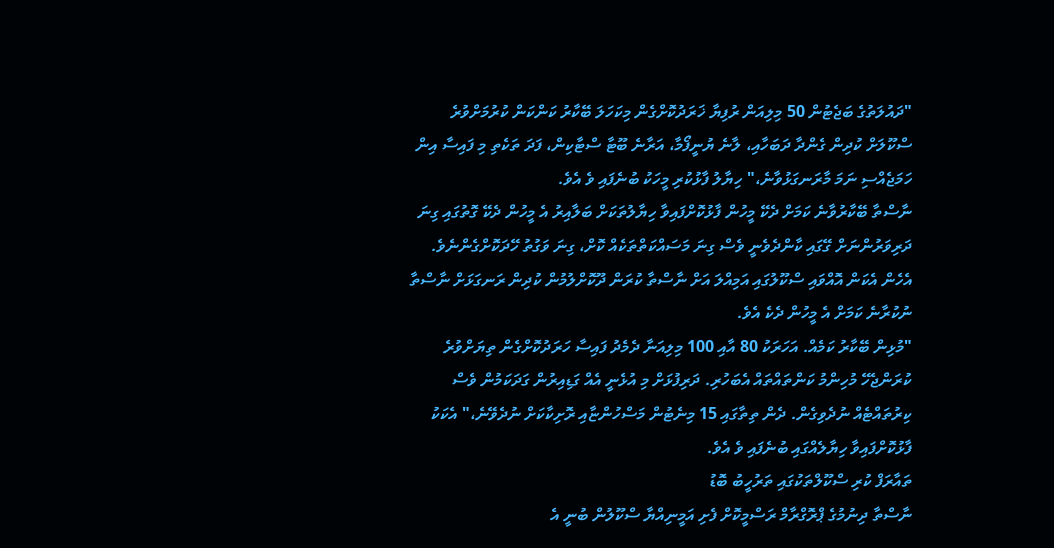"ދައުލަތުގެ ބަޖެޓުން 50 މިލިއަން ރުފިޔާ ޚަރަދުކޮށްގެން މިކަހަލަ ބޭކާރު ކަންކަން ކުރުމަށްވުރެ ސްކޫލަށް ކުދިން ގެންދާ ދަބަހާއި، ލާނެ ޔުނީފޯމާ، އަރާނެ ބޫޓާ ސްޓާކިން، ފަދަ ތަކެތި މި ފައިސާ އިން ހަމަޖެއްސި ނަމަ މާރަނގަޅުވާނެ،" ހިޔާލު ފާޅުކުރި މީހަކު ބުނެފައި ވެ އެވެ.
ނާސްތާ ބޭކާރުވާނެ ކަމަށް ދެކޭ މީހުން ފާޅުކޮށްފައިވާ ހިޔާލުތަކަށް ބަލާއިރު އެ މީހުން ދެކޭ ގޮތުގައި ގިނަ ދަރިވަރުންނަށް ގޭގައި ކާންދެވެނީ ވެސް ގިނަ މަސައްކަތްތަކެއް ކޮށް، ގިނަ ވަގުތު ހޭދަކޮށްގެންނެވެ. އެހެން އެކަން އޮއްވައި ސްކޫލުގައި އަމިއްލަ އަށް ނާސްތާ ކުރަން ދޫކޮށްލުމުން ކުދިން ރަނގަޅަށް ނާސްތާ ނުކުރާނެ ކަމަށް އެ މީހުން ދެކެ އެވެ.
"މުޅިން ބޭކާރު ކަމެއް. އަހަރަކު 80 އާއި 100 މިލިއަނާ ދެމެދު ފައިސާ ހަރަދުކޮށްގެން ތިޔަށްވުރެ ކުރަންޖެހޭ މުހިންމު ކަންތައްތައް އެބަހުރި. ދަރިފުޅަށް މި އުޅެނީ އެއް ގަޑިއިރުން ގަދަކަމުން ވެސް ކިރުތައްޓެއް ނުދެވިގެން. ދެން ތިތާގައި 15 މިނެޓުން މަސްހުންޏާއި ރޮށިކާކަށް ނުދެވޭނެ،" އެކަކު ފާޅުކޮށްފައިވާ ހިޔާލެއްގައި ބުނެފައި ވެ އެވެ.
ތައާރަފް ކުރި ސްކޫލްތަކުގައި ތަރުހީބު ބޮޑު
ނާސްތާ ދިނުމުގެ ޕްރޮގްރާމް ރަސްމީކޮށް ފެށި އަމީނިއްޔާ ސްކޫލުން ބުނީ އެ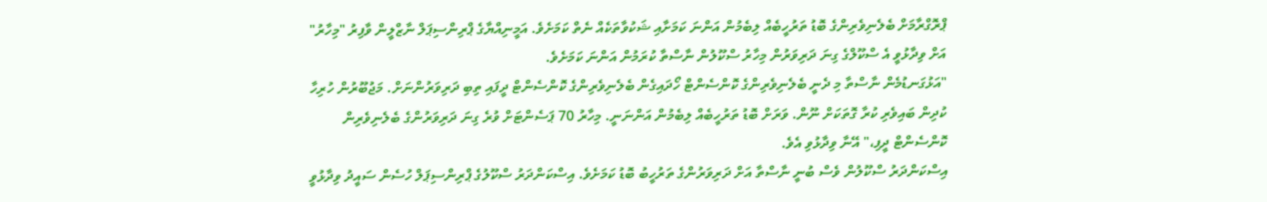ޕްރޮގްރާމަށް ބެލެނިވެރިންގެ ބޮޑު ތަރުހީބެއް ލިބެމުން އަންނަ ކަމަށާއި ޝަކުވާތަކެއް ނެތް ކަމަށެވެ. އަމީނިއްޔާގެ ޕްރިންސިޕަލް ނާޒްލީން ވާފިރު "މިހާރު" އަށް ވިދާޅުވީ އެ ސްކޫލްގެ ގިނަ ދަރިވަރުން މިހާރު ސްކޫލުން ނާސްތާ ކުރަމުން އަންނަ ކަމަށެވެ.
"އަޅުގަނޑުމެން ނާސްތާ މި ދެނީ ބެލެނިވެރިންގެ ކޮންސެންޓް ހޯދައިގެން ބެލެނިވެރިންގެ ކޮންސެންޓް ދީފައި ތިބި ދަރިވަރުންނަށް. މަޖުބޫރުން ހުރިހާ ކުދިން ބައިވެރި ކުރާ ގޮތަކަށް ނޫން. ވަރަށް ބޮޑު ތަރުހީބެއް ލިބެމުން އަންނަނީ. މިހާރު 70 ޕަސެންޓަށް ވުރެ ގިނަ ދަރިވަރުންގެ ބެލެނިވެރިން ކޮންސެންޓް ދީފި،" އޭނާ ވިދާޅުވި އެވެ.
އިސްކަންދަރު ސްކޫލުން ވެސް ބުނީ ނާސްތާ އަށް ދަރިވަރުންގެ ތަރުހީބު ބޮޑު ކަމަށެވެ. އިސްކަންދަރު ސްކޫލުގެ ޕްރިންސިޕަލް ހުސެން ސައީދު ވިދާޅުވީ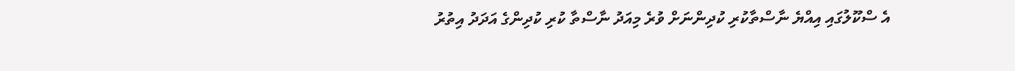އެ ސްކޫލުގައި އިއްޔެ ނާސްތާކުރި ކުދިންނަށް ވުރެ މިއަދު ނާސްތާ ކުރި ކުދިންގެ އަދަދު އިތުރު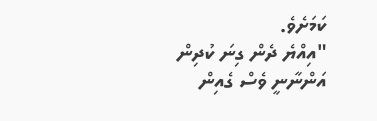ކަމަށެވެ.
"އިއްޔެ ދެން ގިނަ ކުދިން އަންނާނީ ވެސް ގެއިން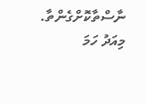ނާސްތާކޮށްގެންތާ. މިއަދު ހަމަ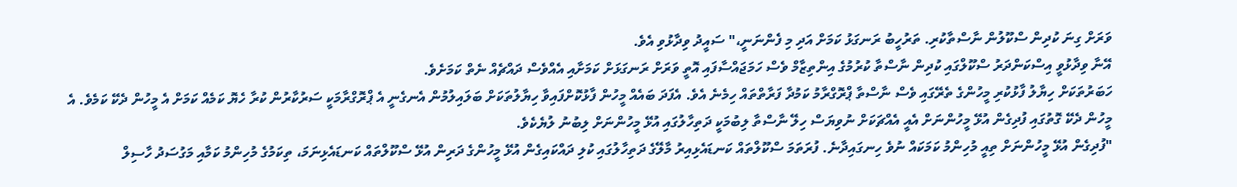ވަރަށް ގިނަ ކުދިން ސްކޫލުން ނާސްތާކުރި. ތަރުހީބު ރަނގަޅު ކަމަށް އަދި މި ފެންނަނީ،" ސައީދު ވިދާޅުވި އެވެ.
އޭނާ ވިދާޅުވީ އިސްކަންދަރު ސްކޫލްގައި ކުދިން ނާސްތާ ކުރުމުގެ އިންތިޒާމް ވެސް ހަމަޖައްސާފައި އޮތީ ވަރަށް ރަނގަޅަށް ކަމަށާއި އެއްވެސް ދައްޗެއް ނެތް ކަމަށެވެ.
ހަބަރުތަކަށް ހިޔާލު ފާޅުކުރި މީހުންގެ ތެރޭގައި ވެސް ނާސްތާ ޕްރޮގްރާމު ކަމުދާ ފަރާތްތައް ހިމެނެ އެވެ. އެފަދަ ބައެއް މީހުން ފާޅުކޮށްފައިވާ ހިޔާލުތަކަށް ބަލައިލުމުން އެނގެނީ އެ ޕްރޮގްރާމަކީ ސަރުކާރުން ކުރާ ހެޔޮ ކަމެއް ކަމަށް އެ މީހުން ދެކޭ ކަމެވެ. އެ މީހުން ދެކޭ ގޮތުގައި ފުދިގެން އުޅޭ މީހުންނަށް އެއީ އެއްޗަކަށް ނުވިޔަސް ހިލޭ ނާސްތާ ލިބުމަކީ ދަތިހާލުގައި އުޅޭ މީހުންނަށް ލިބުނު ލުޔެކެވެ.
"ފުދިގެން އުޅޭ މީހުންނަށް ތިއީ މުހިންމު ކަމަކައް ނުވެ ހިނގައިދާނެ. ފުރަތަމަ ސްކޫލްތައް ކަނޑައެޅިއިރު މާލޭގެ ދަތިހާލުގައި ކުލި ދައްކައިގެން އުޅޭ މީހުންގެ ދަރިން އުޅޭ ސްކޫލްތައް ކަނޑައެޅިނަމަ، ތިކަމުގެ މުހިންމު ކަމާއި މަގުސަދު ހާސިލް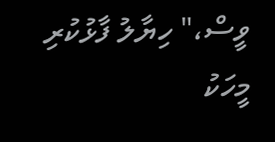ވީސް،" ހިޔާލު ފާޅުކުރި މީހަކު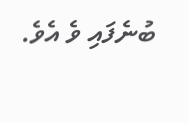ބުނެފައި ވެ އެވެ.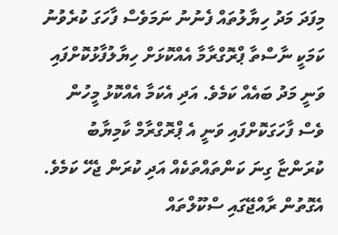މިފަދަ މަދު ހިޔާލުތައް ފެނުނު ނަމަވެސް ފާހަގަ ކުރެވުނު ކަމަކީ ނާސްތާ ޕްރޮގްރާމާ އެއްކޮޅަށް ހިޔާލުފާޅުކޮށްފައި ވަނީ މަދު ބައެއް ކަމެވެ. އަދި އެކަމާ އެއްކޮޅު މީހުން ވެސް ފާހަގަކޮށްފައި ވަނީ އެ ޕްރޮގްރާމް ކާމިޔާބު ކުރަންޏާ ގިނަ ކަންތައްތަކެއް އަދި ކުރަން ޖެހޭ ކަމެވެ. އެގޮތުން ރާއްޖޭގައި ސްކޫލްތައް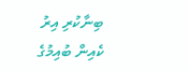ބިނާކުރި އިރު ކެއިން ބުއިމުގެ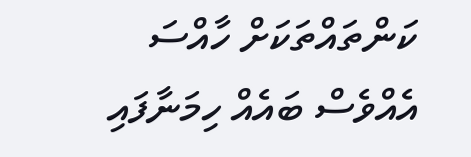ކަންތައްތަކަށް ހާއްސަ އެއްވެސް ބައެއް ހިމަނާފައި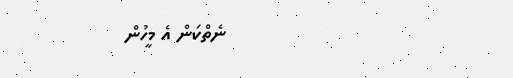ނެތްކަން އެ މީހުން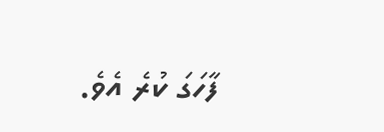ފާހަގަ ކުރެ އެވެ.